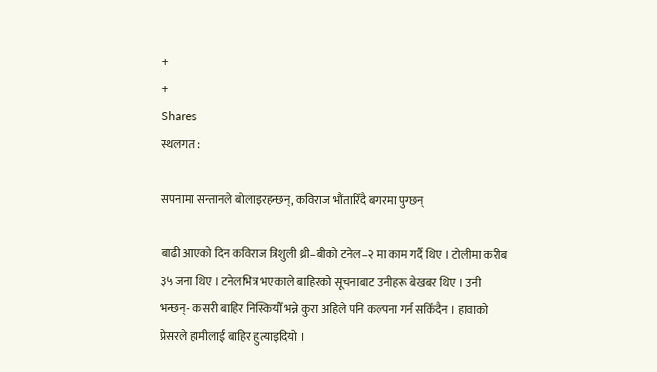+
+
Shares
स्थलगत :

सपनामा सन्तानले बोलाइरहन्छन्, कविराज भौंतारिँदै बगरमा पुग्छन्

बाढी आएको दिन कविराज त्रिशुली थ्री–बीको टनेल–२ मा काम गर्दै थिए । टोलीमा करीब ३५ जना थिए । टनेलभित्र भएकाले बाहिरको सूचनाबाट उनीहरू बेखबर थिए । उनी भन्छन्- कसरी बाहिर निस्कियौँ भन्ने कुरा अहिले पनि कल्पना गर्न सकिँदैन । हावाको प्रेसरले हामीलाई बाहिर हुत्याइदियो ।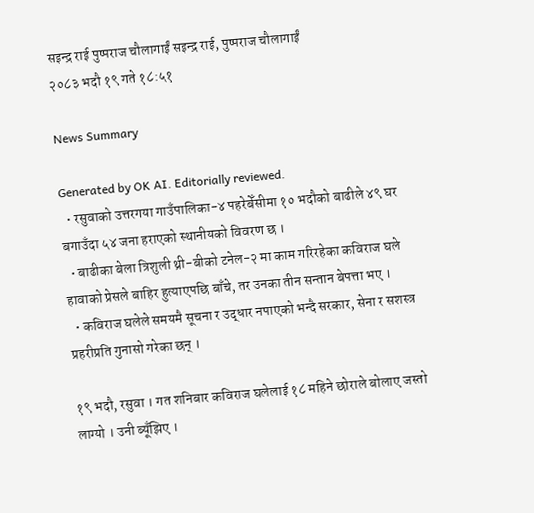सइन्द्र राई पुष्पराज चौलागाईं सइन्द्र राई, पुष्पराज चौलागाईं
२०८३ भदौ १९ गते १८:५१

News Summary

Generated by OK AI. Editorially reviewed.
  • रसुवाको उत्तरगया गाउँपालिका-४ पहरेबेँसीमा १० भदौको बाढीले ४९ घर बगाउँदा ५४ जना हराएको स्थानीयको विवरण छ ।
  • बाढीका बेला त्रिशुली थ्री-बीको टनेल-२ मा काम गरिरहेका कविराज घले हावाको प्रेसले बाहिर हुत्याएपछि बाँचे, तर उनका तीन सन्तान बेपत्ता भए ।
  • कविराज घलेले समयमै सूचना र उद्धार नपाएको भन्दै सरकार, सेना र सशस्त्र प्रहरीप्रति गुनासो गरेका छन् ।

१९ भदौ, रसुवा । गत शनिबार कविराज घलेलाई १८ महिने छोराले बोलाए जस्तो लाग्यो । उनी ब्यूँझिए ।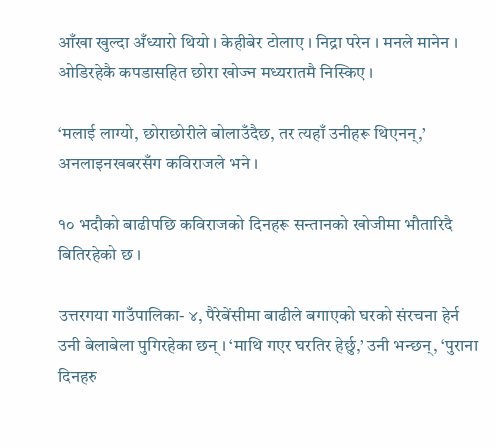आँखा खुल्दा अँध्यारो थियो । केहीबेर टोलाए । निद्रा परेन । मनले मानेन । ओडिरहेकै कपडासहित छोरा खोज्न मध्यरातमै निस्किए ।

‘मलाई लाग्यो, छोराछोरीले बोलाउँदैछ, तर त्यहाँ उनीहरू थिएनन्,’ अनलाइनखबरसँग कविराजले भने ।

१० भदौको बाढीपछि कविराजको दिनहरू सन्तानको खोजीमा भौतारिदै बितिरहेको छ ।

उत्तरगया गाउँपालिका- ४, पैरेबेंसीमा बाढीले बगाएको घरको संरचना हेर्न उनी बेलाबेला पुगिरहेका छन् । ‘माथि गएर घरतिर हेर्छु,’ उनी भन्छन्, ‘पुराना दिनहरु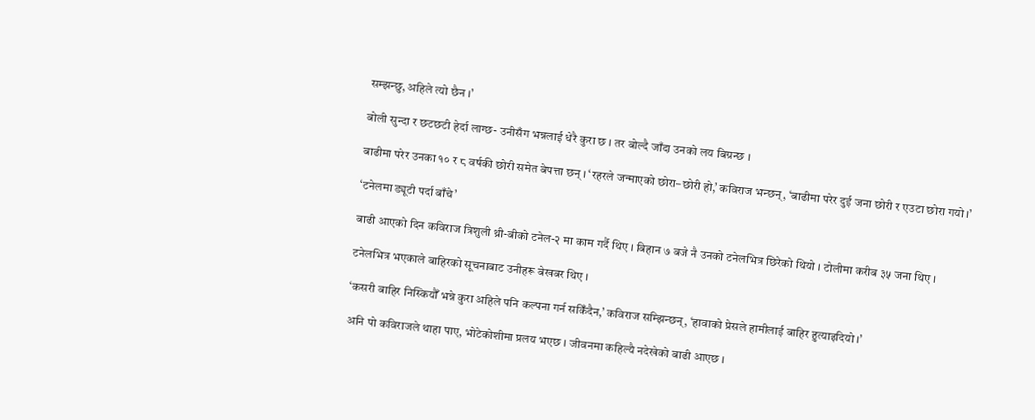सम्झन्छु, अहिले त्यो छैन ।’

बोली सुन्दा र छटछटी हेर्दा लाग्छ- उनीसँग भन्नलाई धेरै कुरा छ । तर बोल्दै जाँदा उनको लय बिग्रन्छ ।

बाढीमा परेर उनका १० र ८ वर्षकी छोरी समेत बेपत्ता छन् । ‘रहरले जन्माएको छोरा–छोरी हो,’ कविराज भन्छन्, ‘बाढीमा परेर दुई जना छोरी र एउटा छोरा गयो ।’

‘टनेलमा ड्यूटी पर्दा बाँचे’

बाढी आएको दिन कविराज त्रिशुली थ्री-बीको टनेल-२ मा काम गर्दै थिए । बिहान ७ बजे नै उनको टनेलभित्र छिरेको थियो । टोलीमा करीब ३५ जना थिए ।

टनेलभित्र भएकाले बाहिरको सूचनाबाट उनीहरू बेखबर थिए ।

‘कसरी बाहिर निस्कियौँ भन्ने कुरा अहिले पनि कल्पना गर्न सकिँदैन,’ कविराज सम्झिन्छन्, ‘हावाको प्रेसले हामीलाई बाहिर हुत्याइदियो ।’

अनि पो कविराजले थाहा पाए, भोटेकोशीमा प्रलय भएछ । जीवनमा कहिल्यै नदेखेको बाढी आएछ ।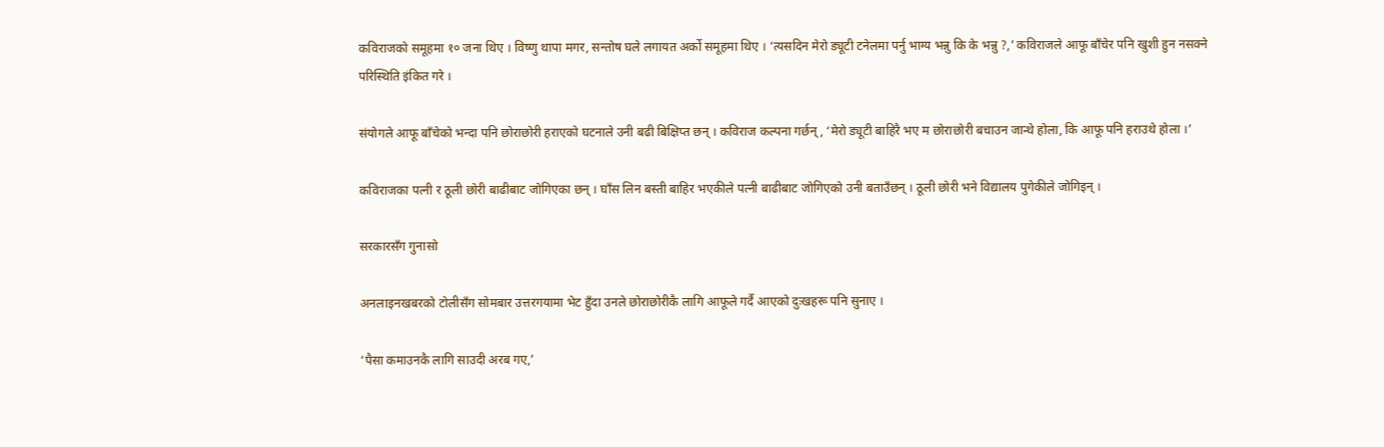कविराजको समूहमा १० जना थिए । विष्णु थापा मगर, सन्तोष घले लगायत अर्को समूहमा थिए । ‘त्यसदिन मेरो ड्यूटी टनेलमा पर्नु भाग्य भन्नु कि के भन्नु ?,’ कविराजले आफू बाँचेर पनि खुशी हुन नसक्ने परिस्थिति इंकित गरे ।

संयोगले आफू बाँचेको भन्दा पनि छोराछोरी हराएको घटनाले उनी बढी बिक्षिप्त छन् । कविराज कल्पना गर्छन्, ‘मेरो ड्यूटी बाहिरै भए म छोराछोरी बचाउन जान्थे होला, कि आफू पनि हराउथे होला ।’

कविराजका पत्नी र ठूली छोरी बाढीबाट जोगिएका छन् । घाँस लिन बस्ती बाहिर भएकीले पत्नी बाढीबाट जोगिएको उनी बताउँछन् । ठूली छोरी भने विद्यालय पुगेकीले जोगिइन् ।

सरकारसँग गुनासो

अनलाइनखबरको टोलीसँग सोमबार उत्तरगयामा भेट हुँदा उनले छोराछोरीकै लागि आफूले गर्दै आएको दुःखहरू पनि सुनाए ।

‘पैसा कमाउनकै लागि साउदी अरब गए,’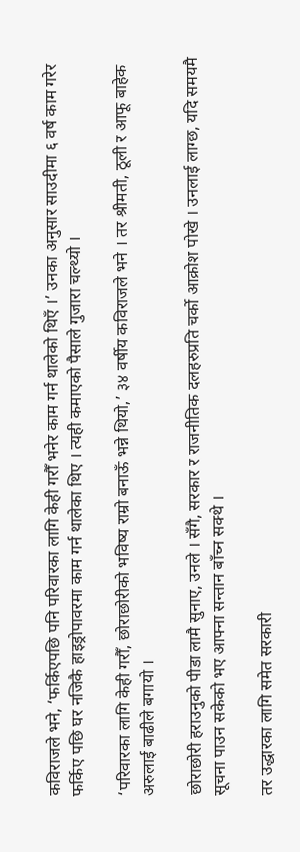कविराजले भने, ‘फर्किएपछि पनि परिवारका लागि केही गरौँ भनेर काम गर्न थालेको थिएँ ।’ उनका अनुसार साउदीमा ६ वर्ष काम गरेर फर्किए पछि घर नजिकै हाइड्रोपावरमा काम गर्न थालेका थिए । त्यही कमाएको पैसाले गुजारा चल्थ्यो ।

‘परिवारका लागि केही गरौँ, छोराछोरीको भविष्य राम्रो बनाऊँ भन्ने थियो,’ ३४ वर्षीय कविराजले भने । तर श्रीमती, ठूली र आफू बाहेक अरुलाई बाढीले बगायो ।

छोराछोरी हराउनुको पीडा लामै सुनाए, उनले । सँगै, सरकार र राजनीतिक दलहरुप्रति चर्को आक्रोश पोखे । उनलाई लाग्छ, यदि समयमै सूचना पाउन सकेको भए आफ्ना सन्तान बाँच्न सक्थे ।

तर उद्धारका लागि समेत सरकारी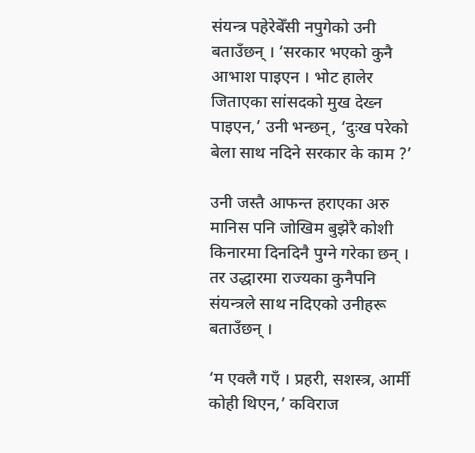संयन्त्र पहेरेबेँसी नपुगेको उनी बताउँछन् । ‘सरकार भएको कुनै आभाश पाइएन । भोट हालेर जिताएका सांसदको मुख देख्न पाइएन,’ उनी भन्छन्, ‘दुःख परेको बेला साथ नदिने सरकार के काम ?’

उनी जस्तै आफन्त हराएका अरु मानिस पनि जोखिम बुझेरै कोशी किनारमा दिनदिनै पुग्ने गरेका छन् । तर उद्धारमा राज्यका कुनैपनि संयन्त्रले साथ नदिएको उनीहरू बताउँछन् ।

‘म एक्लै गएँ । प्रहरी, सशस्त्र, आर्मी कोही थिएन,’ कविराज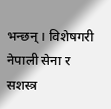भन्छन् । विशेषगरी नेपाली सेना र सशस्त्र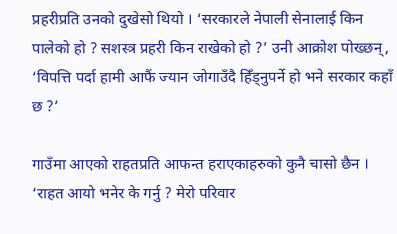प्रहरीप्रति उनको दुखेसो थियो । ‘सरकारले नेपाली सेनालाई किन पालेको हो ? सशस्त्र प्रहरी किन राखेको हो ?’ उनी आक्रोश पोख्छन्, ‘विपत्ति पर्दा हामी आफैं ज्यान जोगाउँदै हिँड्नुपर्ने हो भने सरकार कहाँ छ ?’

गाउँमा आएको राहतप्रति आफन्त हराएकाहरुको कुनै चासो छैन । ‘राहत आयो भनेर के गर्नु ? मेरो परिवार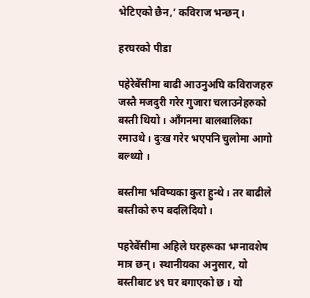भेटिएको छैन,’ कविराज भन्छन् ।

हरघरको पीडा

पहेरेबेँसीमा बाढी आउनुअघि कविराजहरु जस्तै मजदुरी गरेर गुजारा चलाउनेहरुको बस्ती थियो । आँगनमा बालबालिका रमाउथे । दुःख गरेर भएपनि चुलोमा आगो बल्थ्यो ।

बस्तीमा भविष्यका कुरा हुन्थे । तर बाढीले बस्तीको रुप बदलिदियो ।

पहरेबेँसीमा अहिले घरहरूका भग्नावशेष मात्र छन् । स्थानीयका अनुसार, यो बस्तीबाट ४९ घर बगाएको छ । यो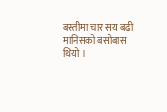बस्तीमा चार सय बढी मानिसको बसोबास थियो ।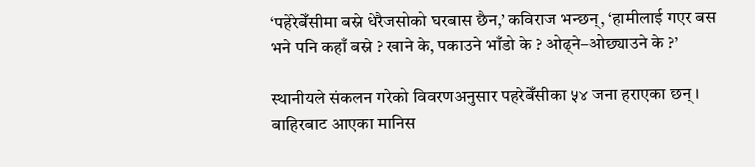‘पहेरेबेँसीमा बस्ने धेरैजसोको घरबास छैन,’ कविराज भन्छन्, ‘हामीलाई गएर बस भने पनि कहाँ बस्ने ? खाने के, पकाउने भाँडो के ? ओढ्ने–ओछ्याउने के ?’

स्थानीयले संकलन गरेको विवरणअनुसार पहरेबेँसीका ५४ जना हराएका छन् । बाहिरबाट आएका मानिस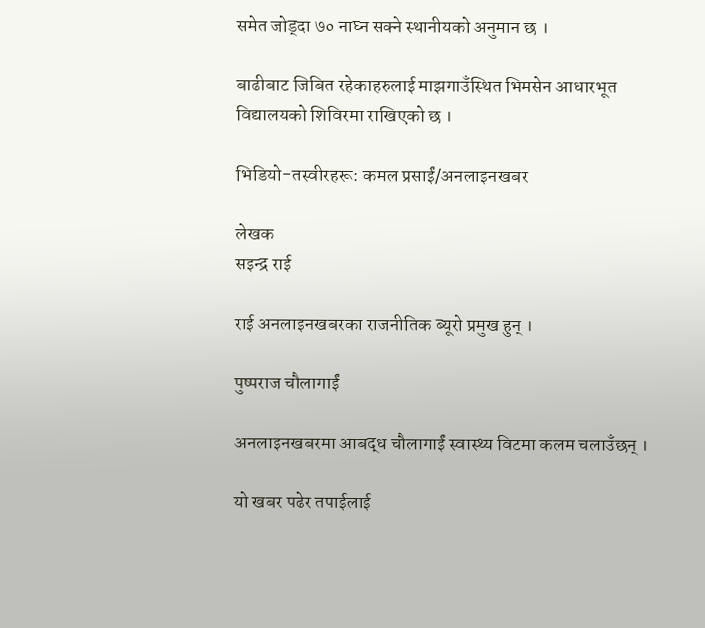समेत जोड्दा ७० नाघ्न सक्ने स्थानीयको अनुमान छ ।

बाढीबाट जिबित रहेकाहरुलाई माझगाउँस्थित भिमसेन आधारभूत विद्यालयको शिविरमा राखिएको छ ।

भिडियो-तस्वीरहरू: कमल प्रसाईं/अनलाइनखबर

लेखक
सइन्द्र राई

राई अनलाइनखबरका राजनीतिक ब्यूरो प्रमुख हुन् ।

पुष्पराज चौलागाईं

अनलाइनखबरमा आबद्ध चौलागाईं स्वास्थ्य विटमा कलम चलाउँछन् ।

यो खबर पढेर तपाईलाई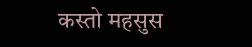कस्तो महसुस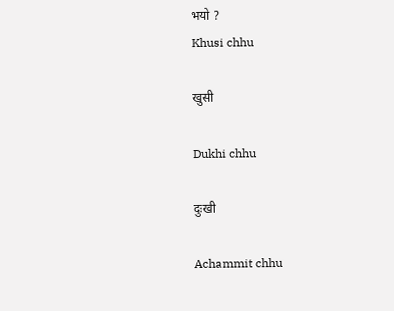भयो ?
Khusi chhu

खुसी

Dukhi chhu

दुःखी

Achammit chhu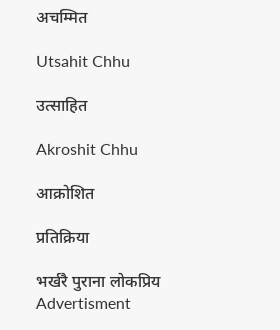अचम्मित

Utsahit Chhu

उत्साहित

Akroshit Chhu

आक्रोशित

प्रतिक्रिया

भर्खरै पुराना लोकप्रिय
Advertisment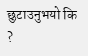छुटाउनुभयो कि ?